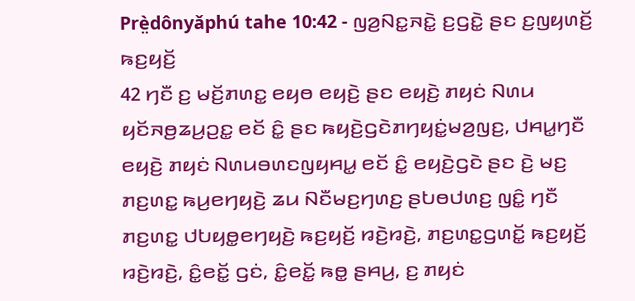Prè̤dônyǎphú tahe 10:42 - ꤜꤤ꤬ꤡꤢ꤭ꤏꤢꤧ꤭ ꤢ꤬ꤞꤢꤧ꤭ ꤔꤢ ꤢ꤬ꤜꤟꤛꤢꤩ꤬ ꤒꤢ꤬ꤟꤢꤩ꤬
42 ꤚꤢꤪ ꤢ꤬ ꤗꤢꤩ꤬ꤊꤛꤢ꤭ ꤕꤟꤥ ꤕꤟꤢꤧ꤬ ꤔꤢ ꤕꤟꤢꤧ꤬ ꤊꤟꤢꤦ ꤡꤛꤣ ꤟꤢꤩꤏꤥ꤬ꤘꤣ꤬ꤑꤢ꤭ ꤕꤢꤩ ꤢꤨ꤭ ꤔꤢ ꤒꤟꤢꤧ꤬ꤞꤢꤧꤊꤚꤟꤢꤦ꤭ꤗꤤ꤬ꤜꤢ꤬, ꤓꤌꤣ꤭ꤚꤢꤪ ꤕꤟꤢꤧ꤬ ꤊꤟꤢꤦ ꤡꤛꤣꤋꤛꤢꤜꤟꤌꤣ꤭ ꤕꤢꤩ ꤢꤨ꤭ ꤕꤟꤢꤧ꤬ꤞꤢꤧ ꤔꤢ ꤢꤧ꤬ ꤗꤢ꤬ ꤊꤢ꤬ꤛꤢ꤭ ꤒꤣ꤬ꤕꤚꤟꤢꤧ꤬ ꤘꤣ ꤡꤢꤪꤗꤢ꤬ꤚꤛꤢ꤬ ꤔꤝꤥꤓꤛꤢ꤬ ꤜꤢꤨ꤭ ꤚꤢꤪ ꤊꤢ꤬ꤛꤢ꤭ ꤓꤝꤟꤥ꤭ꤕꤚꤟꤢꤧ꤬ ꤒꤢ꤬ꤟꤢꤩ꤬ ꤙꤢꤧ꤬ꤙꤢꤧ꤬, ꤊꤢ꤬ꤛꤢ꤭ꤞꤛꤢꤩ꤭ ꤒꤢ꤬ꤟꤢꤩ꤬ ꤙꤢꤧ꤬ꤙꤢꤧ꤬, ꤢꤨ꤭ꤕꤢꤩ꤭ ꤞꤢꤦ, ꤢꤨ꤭ꤕꤢꤩ꤭ ꤒꤥ꤭ ꤔꤌꤣ꤬, ꤢ꤬ ꤊꤟꤢꤦ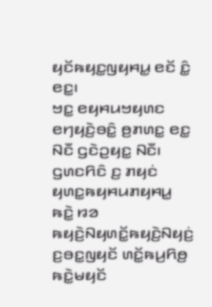ꤟꤢꤩꤒꤟꤢ꤭ꤜꤟꤌꤣ꤭ ꤕꤢꤩ ꤢꤨ꤭ ꤕꤢ꤭꤯
ꤠꤢ꤭ ꤕꤟꤌꤣꤠꤟꤛꤢ ꤕꤚꤟꤢꤧ꤬ꤋꤢꤨ꤭ ꤥ꤬ꤊꤛꤢ꤭ ꤕꤢ꤭ ꤡꤢꤪ ꤞꤢꤧꤑꤟꤢ꤭ ꤡꤢꤪ꤯ ꤞꤛꤢꤖꤢꤨ ꤢ꤬ ꤊꤟꤢꤦ ꤟꤛꤢ꤭ꤒꤟꤌꤣꤊꤟꤌꤣ꤭ ꤒꤢꤧ꤭ ꤙꤤ ꤒꤟꤢꤧ꤬ꤡꤟꤛꤢꤩ꤭ꤒꤟꤢꤧ꤬ꤡꤟꤢꤦ꤬ ꤢ꤬ꤋꤢ꤭ꤜꤟꤢꤩ ꤛꤢꤩ꤭ꤒꤣ꤬ꤖꤥ꤬ ꤒꤢꤧ꤭ꤗꤟꤢꤩ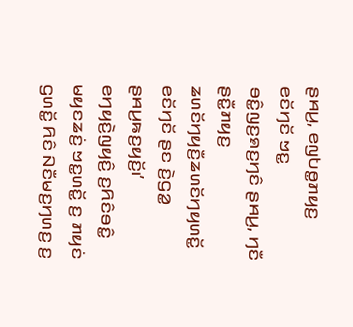ꤔꤌꤣ꤬, ꤕꤜꤝꤥ꤭ꤊꤟꤢ꤬ ꤕꤢꤩꤚꤢꤩ ꤠꤢ꤭ ꤋꤢꤨ꤭ꤜꤢ꤬ꤎꤢ꤬ꤚꤢꤨ ꤔꤌꤣ꤬, ꤚꤢꤪ ꤔꤢꤪ꤭ꤊꤟꤢ꤬ ꤘꤛꤢꤩꤚꤟꤢꤪ꤬ꤘꤛꤢꤩꤚꤟꤛꤢꤩ꤭ ꤕꤢꤩꤚꤢꤩ ꤔꤢ ꤢꤧ꤬ꤞꤤ꤭ ꤔꤌꤣ꤬ꤒꤢ꤬ꤟꤢꤩ꤬꤯’
ꤕꤚꤟꤢꤧ꤬ꤜꤟꤢꤨ꤬ ꤢ꤬ꤖꤢꤨꤋꤢꤨ꤭ ꤗꤟꤢꤘꤢꤦ꤬ ꤠꤢ꤭ꤛꤢꤩ꤭ ꤢ꤬ ꤊꤟꤢꤦ ꤞꤛꤢꤩ꤭ ꤖꤢꤨ ꤡꤢꤪꤗꤢ꤬ꤚꤛꤢ꤬ ꤢ꤬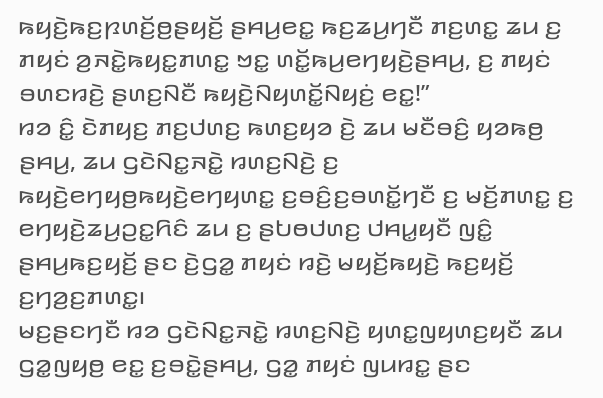ꤒꤟꤢꤧ꤬ꤒꤢ꤬ꤐꤛꤢꤩ꤬ꤥ꤬ꤔꤟꤢꤩ꤬ ꤔꤌꤣ꤬ꤕꤢ꤭ ꤒꤢ꤬ꤘꤣ꤬ꤚꤢꤪ ꤊꤢ꤬ꤛꤢ꤭ ꤘꤣ ꤢ꤬ ꤊꤟꤢꤦ ꤤ꤬ꤏꤢꤧ꤭ꤒꤟꤢ꤭ꤊꤛꤢ꤭ ꤠꤢ꤭ ꤛꤢꤩ꤭ꤒꤣ꤬ꤕꤚꤟꤢꤧ꤬ꤔꤌꤣ꤬, ꤢ꤬ ꤊꤟꤢꤦ ꤋꤛꤢꤙꤢꤧ꤬ ꤔꤛꤢ꤬ꤡꤢꤪ ꤒꤟꤢꤧ꤬ꤡꤟꤛꤢꤩ꤭ꤡꤟꤢꤦ꤬ ꤕꤢ꤭!”
ꤙꤤ ꤢꤨ꤭ ꤢꤧꤊꤟꤢ꤬ ꤊꤢ꤬ꤓꤛꤢ꤬ ꤒꤛꤢ꤬ꤟꤤ ꤢꤧ꤬ ꤘꤣ ꤗꤢꤪꤋꤢꤨ꤬ ꤟꤤꤒꤥ꤬ ꤔꤌꤣ꤬, ꤘꤣ ꤞꤢꤧꤡꤢ꤭ꤏꤢꤧ꤭ ꤙꤛꤢ꤬ꤡꤢꤧ꤬ ꤢ꤬ ꤒꤟꤢꤧ꤬ꤕꤚꤟꤥ꤬ꤒꤟꤢꤧ꤬ꤕꤚꤟꤛꤢ꤭ ꤢ꤬ꤋꤢꤨ꤬ꤢ꤬ꤋꤛꤢꤩ꤭ꤚꤢꤪ ꤢ꤬ ꤗꤢꤩ꤬ꤊꤛꤢ꤭ ꤢ꤬ ꤕꤚꤟꤢꤧ꤬ꤘꤣ꤬ꤑꤢ꤭ꤖꤢꤨ ꤘꤣ ꤢ꤬ ꤔꤝꤥꤓꤛꤢ꤬ ꤓꤌꤣ꤭ꤟꤢꤪ ꤜꤢꤨ꤭ ꤔꤌꤣ꤬ꤒꤢ꤬ꤟꤢꤩ꤬ ꤔꤢ ꤢꤧ꤬ꤞꤤ꤭ ꤊꤟꤢꤦ ꤙꤢꤧ꤬ ꤗꤟꤢꤩ꤬ꤒꤟꤢꤧ꤬ ꤒꤢ꤬ꤟꤢꤩ꤬ ꤢ꤬ꤚꤤ꤬ꤢ꤬ꤊꤛꤢ꤭꤯
ꤗꤢ꤬ꤔꤢꤚꤢꤪ ꤙꤤ ꤞꤢꤧꤡꤢ꤭ꤏꤢꤧ꤭ ꤙꤛꤢ꤬ꤡꤢꤧ꤬ ꤟꤛꤢ꤭ꤜꤟꤛꤢ꤬ꤟꤢꤪ ꤘꤣ ꤞꤤ꤭ꤜꤟꤥ꤬ ꤕꤢ꤭ ꤢ꤬ꤋꤢꤧ꤭ꤔꤌꤣ꤬, ꤞꤤ꤭ ꤊꤟꤢꤦ ꤜꤣꤙꤢ꤭ ꤔꤢ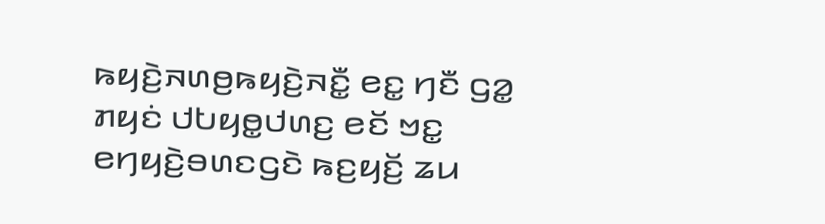ꤒꤟꤢꤧ꤬ꤏꤛꤥ꤬ꤒꤟꤢꤧ꤬ꤏꤢꤪ꤭ ꤕꤢ꤭ ꤚꤢꤪ ꤞꤤ꤭ ꤊꤟꤢꤦ ꤓꤝꤟꤥ꤭ꤓꤛꤢ꤬ ꤕꤢꤩ ꤠꤢ꤭ ꤕꤚꤟꤢꤧ꤬ꤋꤛꤢꤞꤢꤧ ꤒꤢ꤬ꤟꤢꤩ꤬ ꤘꤣ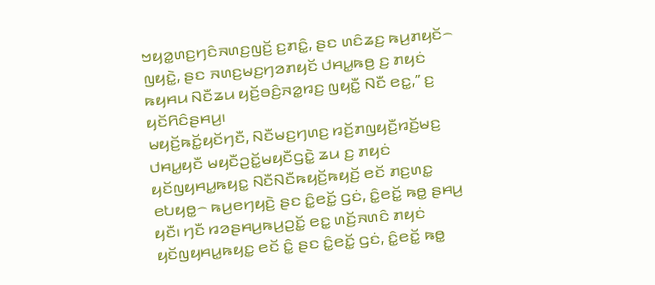ꤠꤟꤤ꤭ꤛꤢ꤬ꤚꤢꤨꤏꤛꤢ꤬ꤜꤢꤩ꤬ ꤢ꤬ꤊꤢꤨ꤭, ꤔꤢ ꤛꤢꤨꤘꤢ꤬ ꤒꤣ꤬ꤊꤟꤢꤩ꤮ ꤜꤟꤢꤧ꤭, ꤔꤢ ꤏꤛꤢ꤬ꤗꤢ꤬ꤚꤤꤊꤟꤢꤩ ꤓꤌꤣ꤭ꤒꤥ꤬ ꤢ꤬ ꤊꤟꤢꤦ ꤒꤟꤌꤣ ꤡꤢꤪꤘꤣ ꤟꤢꤩ꤬ꤋꤢꤨ꤬ꤏꤤ꤭ꤙꤢ꤬ ꤜꤟꤢꤪ꤭ ꤡꤢꤪ ꤕꤢ꤭,” ꤢ꤬ ꤟꤢꤩꤖꤢꤨꤔꤌꤣ꤬꤯
ꤗꤟꤢꤩ꤬ꤒꤢꤩ꤭ꤟꤢꤩꤚꤢꤪ, ꤡꤢꤪꤗꤢ꤬ꤚꤛꤢ꤬ ꤙꤢꤩ꤬ꤊꤜꤟꤢꤪ꤬ꤙꤢꤩ꤬ꤗꤢ꤬ ꤓꤌꤣ꤭ꤟꤢꤪ ꤗꤟꤢꤪꤑꤢꤩ꤭ꤗꤟꤢꤪꤞꤢꤧ꤭ ꤘꤣ ꤢ꤬ ꤊꤟꤢꤦ ꤟꤢꤩꤜꤟꤌꤣ꤭ꤒꤟꤢ꤭ ꤡꤢꤪꤡꤢꤪꤒꤟꤢꤩ꤬ꤒꤟꤢꤩ꤬ ꤕꤢꤩ ꤊꤢ꤬ꤛꤢ꤭ ꤕꤝꤟꤥ꤭꤮ ꤒꤣ꤬ꤕꤚꤟꤢꤧ꤬ ꤔꤢ ꤢꤨ꤭ꤕꤢꤩ꤭ ꤞꤢꤦ, ꤢꤨ꤭ꤕꤢꤩ꤭ ꤒꤥ꤭ ꤔꤌꤣ꤬ ꤟꤢꤪ꤯ ꤚꤢꤪ ꤙꤤꤔꤌꤣ꤬ꤒꤣ꤬ꤑꤢꤩ꤭ ꤕꤢ꤭ ꤛꤢꤩ꤬ꤏꤛꤢꤨ ꤊꤟꤢꤦ ꤟꤢꤩꤜꤟꤌꤣ꤭ꤒꤟꤢ꤭ ꤕꤢꤩ ꤢꤨ꤭ ꤔꤢ ꤢꤨ꤭ꤕꤢꤩ꤭ ꤞꤢꤦ, ꤢꤨ꤭ꤕꤢꤩ꤭ ꤒꤥ꤭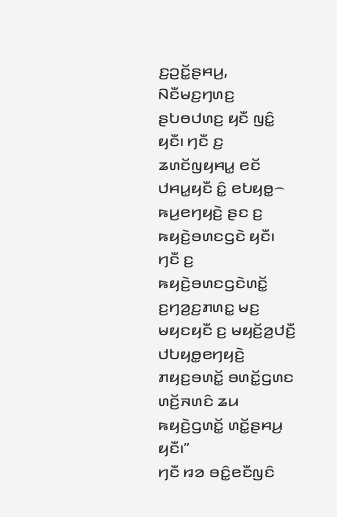ꤢ꤬ꤑꤢꤩ꤭ꤔꤌꤣ꤬, ꤡꤢꤪꤗꤢ꤬ꤚꤛꤢ꤬ ꤔꤝꤥꤓꤛꤢ꤬ ꤟꤢꤪ ꤜꤢꤨ꤭ ꤟꤢꤪ꤯ ꤚꤢꤪ ꤢ꤬ ꤘꤛꤢꤩꤜꤟꤌꤣ꤭ ꤕꤢꤩ ꤓꤌꤣ꤭ꤟꤢꤪ ꤢꤨ꤭ ꤕꤝꤟꤥ꤭꤮ ꤒꤣ꤬ꤕꤚꤟꤢꤧ꤬ ꤔꤢ ꤢ꤬ ꤒꤟꤢꤧ꤬ꤋꤛꤢꤞꤢꤧ ꤟꤢꤪ꤯ ꤚꤢꤪ ꤢ꤬ ꤒꤟꤢꤧ꤬ꤋꤛꤢꤞꤢꤧꤛꤢꤩ꤭ ꤢ꤬ꤚꤤ꤬ꤢ꤬ꤊꤛꤢ꤭ ꤗꤢ꤬ ꤗꤟꤢꤟꤢꤪ ꤢ꤬ ꤗꤟꤢꤩ꤬ꤤ꤬ꤓꤢꤪ꤬ ꤓꤝꤟꤥ꤭ꤕꤚꤟꤢꤧ꤬ ꤊꤟꤢ꤬ꤋꤛꤢꤩ꤭ ꤋꤛꤢꤩ꤭ꤞꤛꤢ ꤛꤢꤩ꤬ꤏꤛꤢꤨ ꤘꤣ ꤒꤟꤢꤧ꤬ꤞꤛꤢꤩ꤭ ꤛꤢꤩ꤭ꤔꤌꤣ꤬ ꤟꤢꤪ꤯”
ꤚꤢꤪ ꤙꤤ ꤋꤢꤨ꤭ꤕꤢꤪꤜꤢꤨ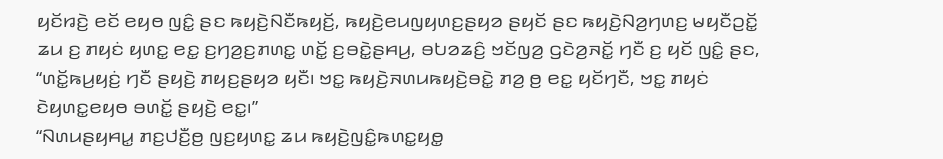ꤟꤢꤩꤙꤢꤧ꤬ ꤕꤢꤩ ꤕꤟꤥ ꤜꤢꤨ꤭ ꤔꤢ ꤒꤟꤢꤧ꤬ꤡꤢꤪꤒꤟꤢꤩ꤬, ꤒꤟꤢꤧ꤬ꤕꤣꤜꤟꤛꤢ꤬ꤔꤟꤤ ꤔꤟꤢꤩ ꤔꤢ ꤒꤟꤢꤧ꤬ꤡꤤ꤬ꤚꤛꤢ꤬ ꤗꤟꤢꤪꤑꤢꤩ꤭ ꤘꤣ ꤢ꤬ ꤊꤟꤢꤦ ꤟꤛꤢ꤭ ꤕꤢ꤭ ꤢ꤬ꤚꤤ꤬ꤢ꤬ꤊꤛꤢ꤭ ꤛꤢꤩ꤭ ꤢ꤬ꤋꤢꤧ꤭ꤔꤌꤣ꤬, ꤋꤝꤤꤘꤢꤨ꤬ ꤠꤢꤩꤜꤤ꤬ ꤞꤢꤧꤤ꤬ꤏꤢꤩ꤭ ꤚꤢꤪ ꤢ꤬ ꤟꤢꤩ ꤜꤢꤨ꤭ ꤔꤢ, “ꤛꤢꤩ꤭ꤒꤣ꤬ꤟꤢꤦ꤬ ꤚꤢꤪ ꤔꤟꤢꤧ꤬ ꤊꤟꤢ꤬ꤔꤟꤤ ꤟꤢꤪ꤯ ꤠꤢ꤭ ꤒꤟꤢꤧ꤬ꤏꤛꤣꤒꤟꤢꤧ꤬ꤋꤢꤧ꤭ ꤊꤤ꤬ ꤥ꤬ ꤕꤢ꤭ ꤟꤢꤩꤚꤢꤪ, ꤠꤢ꤭ ꤊꤟꤢꤦ ꤢꤧꤟꤛꤢ꤭ꤕꤟꤥ ꤋꤛꤢꤩ꤭ ꤔꤟꤢꤧ꤬ ꤕꤢ꤭꤯”
“ꤡꤛꤣꤔꤟꤌꤣ꤭ ꤊꤢ꤬ꤓꤢꤪ꤬ꤥ꤬ ꤜꤢ꤬ꤟꤛꤢ꤭ ꤘꤣ ꤒꤟꤢꤧ꤬ꤜꤢꤨ꤭ꤒꤛꤢ꤭ꤟꤥ꤭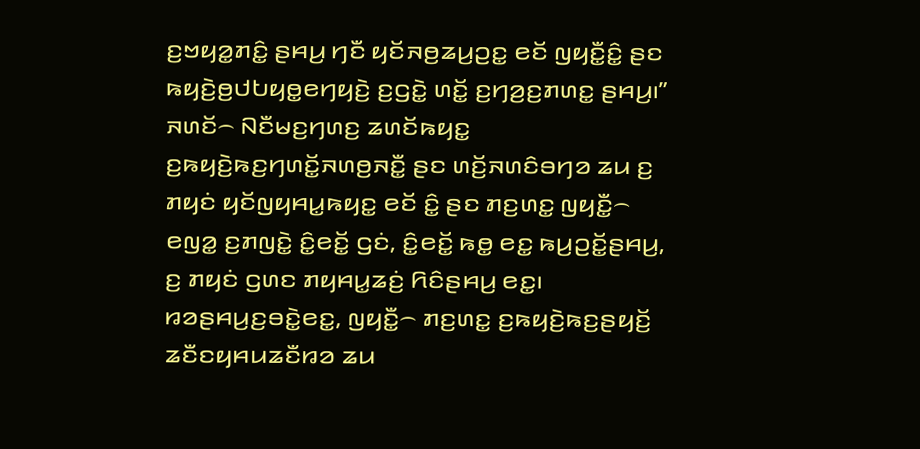ꤢ꤬ꤠꤟꤤ꤭ꤊꤢꤨ꤭ ꤔꤌꤣ꤬ ꤚꤢꤪ ꤟꤢꤩꤏꤥ꤬ꤘꤣ꤬ꤑꤢ꤭ ꤕꤢꤩ ꤜꤟꤢꤪ꤭ꤢꤨ꤭ ꤔꤢ ꤒꤟꤢꤧ꤬ꤥ꤬ꤓꤝꤟꤥ꤭ꤕꤚꤟꤢꤧ꤬ ꤢ꤬ꤞꤢꤧ꤭ ꤛꤢꤩ꤭ ꤢ꤬ꤚꤤ꤬ꤢ꤬ꤊꤛꤢ꤭ ꤔꤌꤣ꤬꤯”
ꤏꤛꤢꤩ꤮ ꤡꤢꤪꤗꤢ꤬ꤚꤛꤢ꤬ ꤘꤛꤢꤩꤒꤟꤢ꤭ ꤢ꤬ꤒꤟꤢꤧ꤬ꤒꤢ꤬ꤚꤛꤢꤩ꤭ꤏꤛꤥ꤬ꤏꤢꤪ꤭ ꤔꤢ ꤛꤢꤩ꤬ꤏꤛꤢꤨꤋꤚꤤ ꤘꤣ ꤢ꤬ ꤊꤟꤢꤦ ꤟꤢꤩꤜꤟꤌꤣ꤭ꤒꤟꤢ꤭ ꤕꤢꤩ ꤢꤨ꤭ ꤔꤢ ꤊꤢ꤬ꤛꤢ꤭ ꤜꤟꤢꤪ꤭꤮ ꤕꤜꤤ꤭ ꤢ꤬ꤊꤜꤢꤧ꤭ ꤢꤨ꤭ꤕꤢꤩ꤭ ꤞꤢꤦ, ꤢꤨ꤭ꤕꤢꤩ꤭ ꤒꤥ꤭ ꤕꤢ꤭ ꤒꤣ꤬ꤑꤢꤩ꤭ꤔꤌꤣ꤬, ꤢ꤬ ꤊꤟꤢꤦ ꤞꤛꤢ ꤊꤟꤌꤣ꤭ꤘꤢꤦ꤬ ꤖꤢꤨꤔꤌꤣ꤬ ꤕꤢ꤭꤯ ꤙꤤꤔꤌꤣ꤬ꤢ꤬ꤋꤢꤧ꤭ꤕꤢ꤭, ꤜꤟꤢꤪ꤭꤮ ꤊꤢ꤬ꤛꤢ꤭ ꤢ꤬ꤒꤟꤢꤧ꤬ꤒꤢ꤬ꤔꤟꤢꤩ꤬ ꤘꤢꤪꤢꤟꤌꤣꤘꤢꤪꤙꤤ ꤘꤣ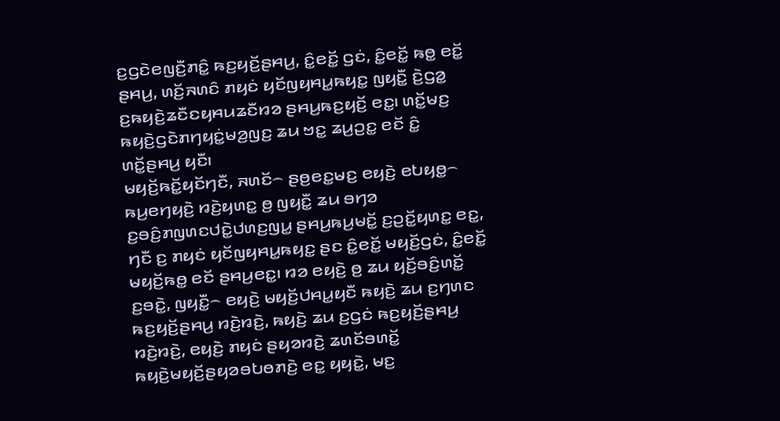ꤢ꤬ꤞꤢꤧꤕꤜꤢꤪ꤬ꤊꤢꤨ꤭ ꤒꤢ꤬ꤟꤢꤩ꤬ꤔꤌꤣ꤬, ꤢꤨ꤭ꤕꤢꤩ꤭ ꤞꤢꤦ, ꤢꤨ꤭ꤕꤢꤩ꤭ ꤒꤥ꤭ ꤕꤢꤩ꤭ ꤔꤌꤣ꤬, ꤛꤢꤩ꤬ꤏꤛꤢꤨ ꤊꤟꤢꤦ ꤟꤢꤩꤜꤟꤌꤣ꤭ꤒꤟꤢ꤭ ꤜꤟꤢꤪ꤭ ꤢꤧ꤬ꤞꤤ꤭ ꤢ꤬ꤒꤟꤢꤧ꤬ꤘꤢꤪꤢꤟꤌꤣꤘꤢꤪꤙꤤ ꤔꤌꤣ꤬ꤒꤢ꤬ꤟꤢꤩ꤬ ꤕꤢ꤭꤯ ꤛꤢꤩ꤭ꤗꤢ꤬ ꤒꤟꤢꤧ꤬ꤞꤢꤧꤊꤚꤟꤢꤦ꤭ꤗꤤ꤬ꤜꤢ꤬ ꤘꤣ ꤠꤢ꤭ ꤘꤣ꤬ꤑꤢ꤭ ꤕꤢꤩ ꤢꤨ꤭ ꤛꤢꤩ꤭ꤔꤌꤣ꤬ ꤟꤢꤪ꤯
ꤗꤟꤢꤩ꤬ꤒꤢꤩ꤭ꤟꤢꤩꤚꤢꤪ, ꤏꤛꤢꤩ꤮ ꤔꤥ꤬ꤕꤢ꤭ꤗꤢ꤬ ꤕꤟꤢꤧ꤬ ꤕꤝꤟꤥ꤭꤮ ꤒꤣ꤬ꤕꤚꤟꤢꤧ꤬ ꤙꤢꤧ꤬ꤟꤛꤢ꤭ ꤥ꤬ ꤜꤟꤢꤪ꤭ ꤘꤣ ꤋꤚꤤ ꤢ꤬ꤋꤢꤨ꤬ꤊꤜꤛꤢꤓꤢꤧ꤭ꤓꤛꤢ꤬ꤜꤣ꤭ ꤔꤌꤣ꤬ꤒꤣ꤬ꤗꤢꤩ꤭ ꤢ꤬ꤑꤢꤩ꤭ꤟꤛꤢ꤭ ꤕꤢ꤭, ꤚꤢꤪ ꤢ꤬ ꤊꤟꤢꤦ ꤟꤢꤩꤜꤟꤌꤣ꤭ꤒꤟꤢ꤭ ꤔꤢ ꤢꤨ꤭ꤕꤢꤩ꤭ ꤗꤟꤢꤩ꤬ꤞꤢꤦ, ꤢꤨ꤭ꤕꤢꤩ꤭ ꤗꤟꤢꤩ꤬ꤒꤥ꤭ ꤕꤢꤩ ꤔꤌꤣ꤬ꤕꤢ꤭꤯ ꤙꤤ ꤕꤟꤢꤧ꤬ ꤥ꤬ ꤘꤣ ꤟꤢꤩ꤬ꤋꤢꤨ꤬ꤛꤢꤩ꤭ ꤢ꤬ꤋꤢꤧ꤭, ꤜꤟꤢꤪ꤭꤮ ꤕꤟꤢꤧ꤬ ꤗꤟꤢꤩ꤬ꤓꤌꤣ꤭ꤟꤢꤪ ꤒꤟꤢꤧ꤬ ꤘꤣ ꤢ꤬ꤚꤛꤢ ꤒꤢ꤬ꤟꤢꤩ꤬ꤔꤌꤣ꤬ ꤙꤢꤧ꤬ꤙꤢꤧ꤬, ꤒꤟꤢꤧ꤬ ꤘꤣ ꤢ꤬ꤞꤢꤦ ꤒꤢ꤬ꤟꤢꤩ꤬ꤔꤌꤣ꤬ ꤙꤢꤧ꤬ꤙꤢꤧ꤬, ꤕꤟꤢꤧ꤬ ꤊꤟꤢꤦ ꤔꤟꤤꤙꤢꤧ꤬ ꤘꤛꤢꤩꤋꤛꤢꤩ꤭ ꤒꤟꤢꤧ꤬ꤗꤟꤢꤩ꤬ꤔꤟꤤꤋꤝꤥꤊꤢꤧ꤬ ꤕꤢ꤭ ꤟꤟꤢꤧ꤭, ꤗꤢ꤬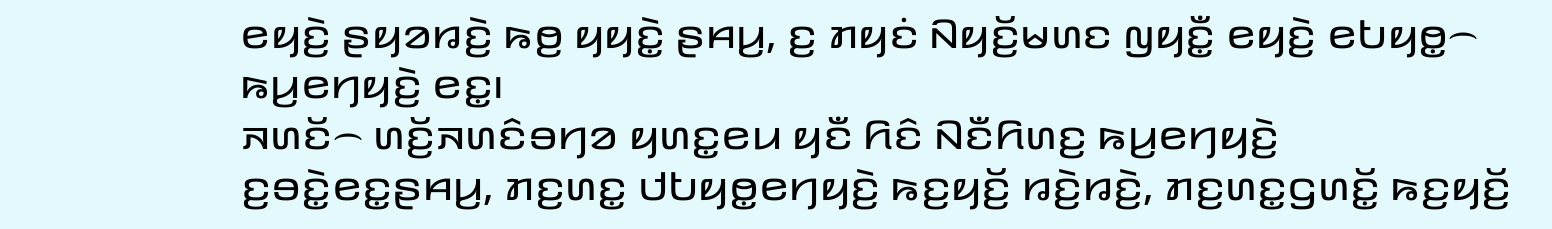ꤕꤟꤢꤧ꤬ ꤔꤟꤤꤙꤢꤧ꤬ ꤒꤥ꤬ ꤟꤟꤢꤧ꤭ ꤔꤌꤣ꤬, ꤢ꤬ ꤊꤟꤢꤦ ꤡꤟꤢꤩ꤬ꤗꤛꤢ ꤜꤟꤢꤪ꤭ ꤕꤟꤢꤧ꤬ ꤕꤝꤟꤥ꤭꤮ ꤒꤣ꤬ꤕꤚꤟꤢꤧ꤬ ꤕꤢ꤭꤯
ꤏꤛꤢꤩ꤮ ꤛꤢꤩ꤬ꤏꤛꤢꤨꤋꤚꤤ ꤟꤛꤢ꤭ꤕꤣ ꤟꤢꤪ ꤖꤢꤨ ꤡꤢꤪꤖꤛꤢ꤬ ꤒꤣ꤬ꤕꤚꤟꤢꤧ꤬ ꤢ꤬ꤋꤢꤧ꤭ꤕꤢ꤭ꤔꤌꤣ꤬, ꤊꤢ꤬ꤛꤢ꤭ ꤓꤝꤟꤥ꤭ꤕꤚꤟꤢꤧ꤬ ꤒꤢ꤬ꤟꤢꤩ꤬ ꤙꤢꤧ꤬ꤙꤢꤧ꤬, ꤊꤢ꤬ꤛꤢ꤭ꤞꤛꤢꤩ꤭ ꤒꤢ꤬ꤟꤢꤩ꤬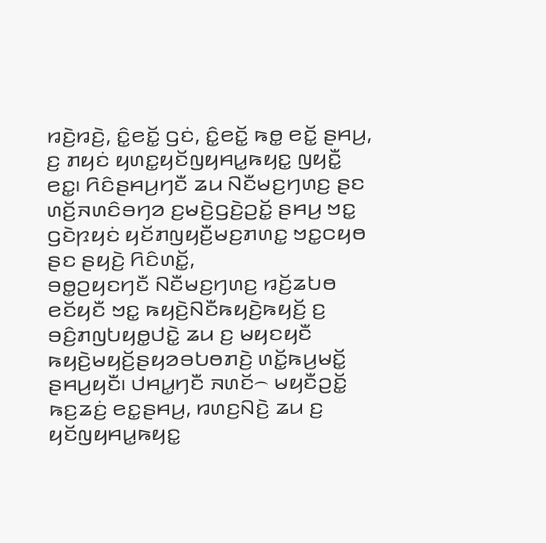ꤙꤢꤧ꤬ꤙꤢꤧ꤬, ꤢꤨ꤭ꤕꤢꤩ꤭ ꤞꤢꤦ, ꤢꤨ꤭ꤕꤢꤩ꤭ ꤒꤥ꤭ ꤕꤢꤩ꤭ ꤔꤌꤣ꤬, ꤢ꤬ ꤊꤟꤢꤦ ꤟꤛꤢ꤭ꤟꤢꤩꤜꤟꤌꤣ꤭ꤒꤟꤢ꤭ ꤜꤟꤢꤪ꤭ ꤕꤢ꤭꤯ ꤖꤢꤨꤔꤌꤣ꤬ꤚꤢꤪ ꤘꤣ ꤡꤢꤪꤗꤢ꤬ꤚꤛꤢ꤬ ꤔꤢ ꤛꤢꤩ꤬ꤏꤛꤢꤨꤋꤚꤤ ꤢ꤬ꤗꤢꤧ꤬ꤞꤢꤧ꤬ꤑꤢꤩ꤭ ꤔꤌꤣ꤬ ꤠꤢ꤭ ꤞꤢꤧꤐꤟꤢꤦ ꤟꤢꤩꤊꤜꤟꤢꤪ꤬ꤗꤢ꤬ꤊꤛꤢ꤭ ꤠꤢ꤭ꤍꤟꤥ ꤔꤢ ꤔꤟꤢꤧ꤬ ꤖꤢꤨꤛꤢꤩ꤭,
ꤋꤥ꤭ꤑꤟꤢꤚꤢꤪ ꤡꤢꤪꤗꤢ꤬ꤚꤛꤢ꤬ ꤙꤢꤩ꤬ꤘꤝꤥ ꤕꤢꤩꤟꤢꤪ ꤠꤢ꤭ ꤒꤟꤢꤧ꤬ꤡꤢꤪꤒꤟꤢꤧ꤬ꤒꤟꤢꤩ꤬ ꤢ꤬ ꤋꤢꤨ꤬ꤊꤜꤝꤟꤥ꤭ꤓꤢꤧ꤭ ꤘꤣ ꤢ꤬ ꤗꤟꤢꤟꤢꤪ ꤒꤟꤢꤧ꤬ꤗꤟꤢꤩ꤬ꤔꤟꤤꤋꤝꤥꤊꤢꤧ꤬ ꤛꤢꤩ꤭ꤒꤣ꤬ꤗꤢꤩ꤭ ꤔꤌꤣ꤬ꤟꤢꤪ꤯ ꤓꤌꤣ꤭ꤚꤢꤪ ꤏꤛꤢꤩ꤮ ꤗꤟꤢꤪꤑꤢꤩ꤭ ꤒꤢ꤬ꤘꤢꤦ꤬ ꤕꤢ꤭ꤔꤌꤣ꤬, ꤙꤛꤢ꤬ꤡꤢꤧ꤬ ꤘꤣ ꤢ꤬ ꤟꤢꤩꤜꤟꤌꤣ꤭ꤒꤟꤢ꤭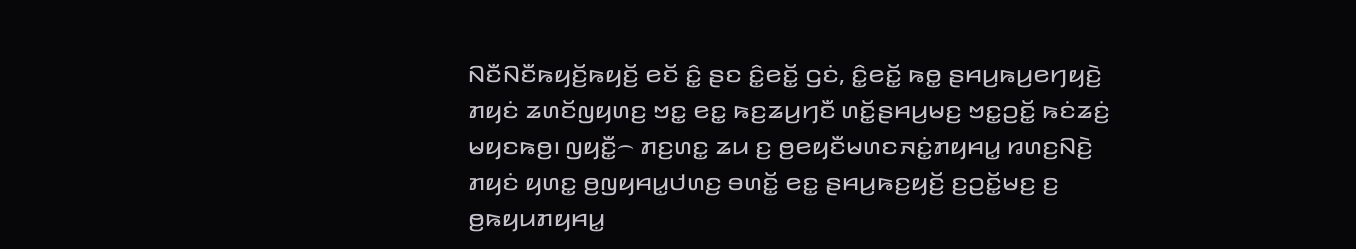ꤡꤢꤪꤡꤢꤪꤒꤟꤢꤩ꤬ꤒꤟꤢꤩ꤬ ꤕꤢꤩ ꤢꤨ꤭ ꤔꤢ ꤢꤨ꤭ꤕꤢꤩ꤭ ꤞꤢꤦ, ꤢꤨ꤭ꤕꤢꤩ꤭ ꤒꤥ꤭ ꤔꤌꤣ꤬ꤒꤣ꤬ꤕꤚꤟꤢꤧ꤬ ꤊꤟꤢꤦ ꤘꤛꤢꤩꤜꤟꤛꤢ꤬ ꤠꤢ꤭ ꤕꤢ꤭ ꤒꤢ꤬ꤘꤣ꤬ꤚꤢꤪ ꤛꤢꤩ꤭ꤔꤌꤣ꤬ꤗꤢ꤬ ꤠꤢ꤭ꤑꤢꤩ꤭ ꤒꤢꤦꤘꤢꤦ꤬ ꤗꤟꤢꤒꤥ꤬꤯ ꤜꤟꤢꤪ꤭꤮ ꤊꤢ꤬ꤛꤢ꤭ ꤘꤣ ꤢ꤬ ꤥ꤬ꤕꤟꤢꤪꤗꤛꤢꤏꤢꤦ꤭ꤊꤟꤌꤣ꤭ ꤙꤛꤢ꤬ꤡꤢꤧ꤬ ꤊꤟꤢꤦ ꤟꤛꤢ꤭ ꤥ꤬ꤜꤟꤌꤣ꤭ꤓꤛꤢ꤬ ꤋꤛꤢꤩ꤭ ꤕꤢ꤭ ꤔꤌꤣ꤬ꤒꤢ꤬ꤟꤢꤩ꤬ ꤢ꤬ꤑꤢꤩ꤭ꤗꤢ꤬ ꤢ꤬ ꤥ꤬ꤒꤟꤣꤊꤟꤌꤣ꤭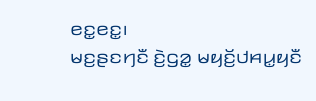ꤕꤢ꤭ꤕꤢ꤭꤯
ꤗꤢ꤬ꤔꤢꤚꤢꤪ ꤢꤧ꤬ꤞꤤ꤭ ꤗꤟꤢꤩ꤬ꤓꤌꤣ꤭ꤟꤢꤪ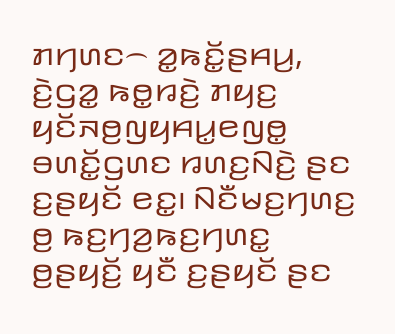ꤊꤚꤛꤢ꤮ ꤤ꤭ꤒꤢꤩ꤭ꤔꤌꤣ꤬, ꤢꤧ꤬ꤞꤤ꤭ ꤒꤥ꤭ꤙꤢꤧ꤬ ꤊꤟꤢ꤬ ꤟꤢꤩꤏꤥ꤬ꤜꤟꤌꤣ꤭ꤕꤜꤥ꤭ ꤋꤛꤢꤩ꤭ꤞꤛꤢ ꤙꤛꤢ꤬ꤡꤢꤧ꤬ ꤔꤢ ꤢ꤬ꤔꤟꤢꤩ ꤕꤢ꤭꤯ ꤡꤢꤪꤗꤢ꤬ꤚꤛꤢ꤬ ꤥ꤬ ꤒꤢ꤬ꤚꤤ꤬ꤒꤢ꤬ꤚꤛꤢ꤭ ꤥ꤬ꤔꤟꤢꤩ꤬ ꤟꤢꤪ ꤢ꤬ꤔꤟꤢꤩ ꤔꤢ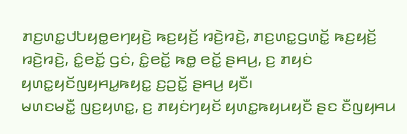ꤊꤢ꤬ꤛꤢ꤭ꤓꤝꤟꤥ꤭ꤕꤚꤟꤢꤧ꤬ ꤒꤢ꤬ꤟꤢꤩ꤬ ꤙꤢꤧ꤬ꤙꤢꤧ꤬, ꤊꤢ꤬ꤛꤢ꤭ꤞꤛꤢꤩ꤭ ꤒꤢ꤬ꤟꤢꤩ꤬ ꤙꤢꤧ꤬ꤙꤢꤧ꤬, ꤢꤨ꤭ꤕꤢꤩ꤭ ꤞꤢꤦ, ꤢꤨ꤭ꤕꤢꤩ꤭ ꤒꤥ꤭ ꤕꤢꤩ꤭ ꤔꤌꤣ꤬, ꤢ꤬ ꤊꤟꤢꤦ ꤟꤛꤢ꤭ꤟꤢꤩꤜꤟꤌꤣ꤭ꤒꤟꤢ꤭ ꤢ꤬ꤑꤢꤩ꤭ ꤔꤌꤣ꤬ ꤟꤢꤪ꤯
ꤗꤛꤢꤗꤢꤪ꤭ ꤜꤢ꤬ꤟꤛꤢ꤭, ꤢ꤬ ꤊꤟꤢꤦꤚꤟꤢꤩ ꤟꤛꤢ꤭ꤒꤟꤣꤟꤢꤪ ꤔꤢ ꤢꤪꤜꤟꤌꤣ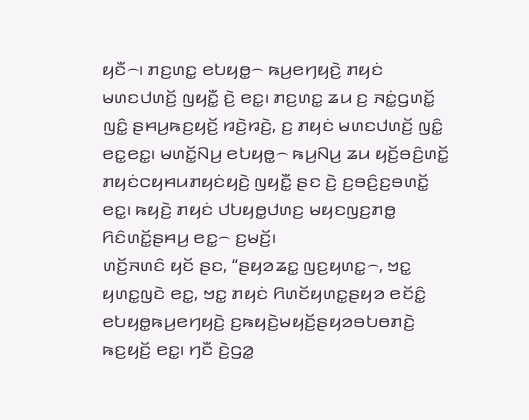ꤟꤢꤪ꤮꤯ ꤊꤢ꤬ꤛꤢ꤭ ꤕꤝꤟꤥ꤭꤮ ꤒꤣ꤬ꤕꤚꤟꤢꤧ꤬ ꤊꤟꤢꤦ ꤗꤛꤢꤓꤛꤢꤩ꤬ ꤜꤟꤢꤪ꤭ ꤢꤧ꤬ ꤕꤢ꤭꤯ ꤊꤢ꤬ꤛꤢ꤭ ꤘꤣ ꤢ꤬ ꤏꤢꤦ꤭ꤞꤛꤢꤩ꤭ ꤜꤢꤨ꤭ ꤔꤌꤣ꤬ꤒꤢ꤬ꤟꤢꤩ꤬ ꤙꤢꤧ꤬ꤙꤢꤧ꤬, ꤢ꤬ ꤊꤟꤢꤦ ꤗꤛꤢꤓꤛꤢꤩ꤬ ꤜꤢꤨ꤭ ꤕꤢ꤭ꤕꤢ꤭꤯ ꤗꤛꤢꤩ꤭ꤡꤣ꤬ ꤕꤝꤟꤥ꤭꤮ ꤒꤣ꤬ꤡꤣ꤬ ꤘꤣ ꤟꤢꤩ꤬ꤋꤢꤨ꤬ꤛꤢꤩ꤭ ꤊꤟꤢꤦꤍꤟꤌꤣꤊꤟꤢꤦꤟꤢꤧ꤬ ꤜꤟꤢꤪ꤭ ꤔꤢ ꤢꤧ꤬ ꤢ꤬ꤋꤢꤨ꤬ꤢ꤬ꤋꤛꤢꤩ꤭ ꤕꤢ꤭꤯ ꤒꤟꤢꤧ꤬ ꤊꤟꤢꤦ ꤓꤝꤟꤥ꤭ꤓꤛꤢ꤬ ꤗꤟꤢꤜꤢ꤬ꤊꤥ꤭ ꤖꤢꤨꤛꤢꤩ꤭ꤔꤌꤣ꤬ ꤕꤢ꤭꤮ ꤢ꤬ꤗꤢꤩ꤬꤯
ꤛꤢꤩ꤬ꤏꤛꤢꤨ ꤟꤢꤩ ꤔꤢ, “ꤔꤟꤤꤘꤢ꤭ ꤜꤢ꤬ꤟꤛꤢ꤭꤮, ꤠꤢ꤭ ꤟꤛꤢ꤭ꤜꤢꤧ ꤕꤢ꤭, ꤠꤢ꤭ ꤊꤟꤢꤦ ꤖꤛꤢꤩꤟꤛꤢ꤭ꤔꤟꤤ ꤕꤢꤩꤢꤨ꤭ ꤕꤝꤟꤥ꤭ꤒꤣ꤬ꤕꤚꤟꤢꤧ꤬ ꤢ꤬ꤒꤟꤢꤧ꤬ꤗꤟꤢꤩ꤬ꤔꤟꤤꤋꤝꤥꤊꤢꤧ꤬ ꤒꤢ꤬ꤟꤢꤩ꤬ ꤕꤢ꤭꤯ ꤚꤢꤪ ꤢꤧ꤬ꤞꤤ꤭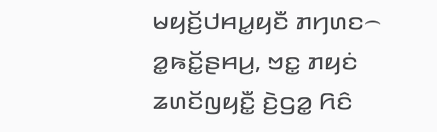ꤗꤟꤢꤩ꤬ꤓꤌꤣ꤭ꤟꤢꤪ ꤊꤚꤛꤢ꤮ ꤤ꤭ꤒꤢꤩ꤭ꤔꤌꤣ꤬, ꤠꤢ꤭ ꤊꤟꤢꤦ ꤘꤛꤢꤩꤜꤟꤢꤪ꤭ ꤢꤧ꤬ꤞꤤ꤭ ꤖꤢꤨ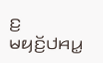ꤢ꤬ ꤗꤟꤢꤩ꤬ꤓꤌꤣ꤭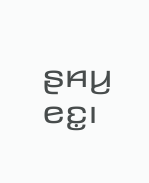ꤔꤌꤣ꤬ ꤕꤢ꤭꤯